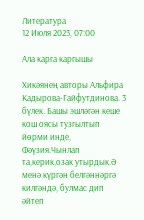Литература
12 Июля 2023, 07:00

Ала карга каргышы

Хикәянең авторы Альфира Кадырова-Гайфутдинова. 3 бүлек. Башы эшләгән кеше кош оясы тузгылтып йөрми инде, Фәүзия.Чынлап та,керик,озак утырдык.Ә менә күргән белгәннәргә килгәндә, булмас дип әйтеп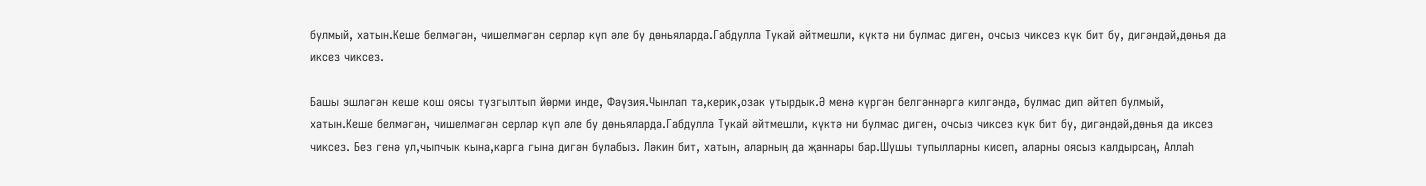булмый, хатын.Кеше белмәгән, чишелмәгән серләр күп әле бу дөньяларда.Габдулла Тукай әйтмешли, күктә ни булмас диген, очсыз чиксез күк бит бу, дигәндәй,дөнья да иксез чиксез.

Башы эшләгән кеше кош оясы тузгылтып йөрми инде, Фәүзия.Чынлап та,керик,озак утырдык.Ә менә күргән белгәннәргә килгәндә, булмас дип әйтеп булмый, хатын.Кеше белмәгән, чишелмәгән серләр күп әле бу дөньяларда.Габдулла Тукай әйтмешли, күктә ни булмас диген, очсыз чиксез күк бит бу, дигәндәй,дөнья да иксез чиксез. Без генә ул,чыпчык кына,карга гына дигән булабыз. Ләкин бит, хатын, аларның да җаннары бар.Шушы тупылларны кисеп, аларны оясыз калдырсаң, Аллаһ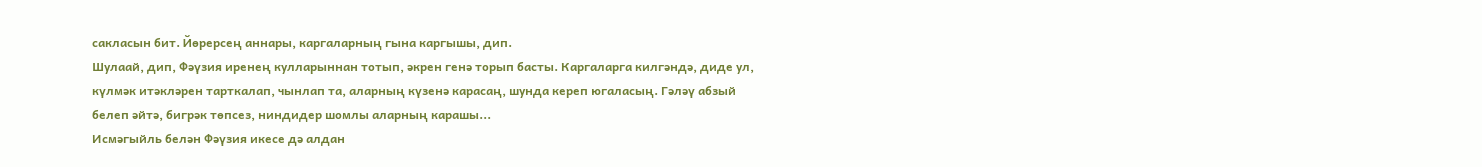сакласын бит. Йөрерсең аннары, каргаларның гына каргышы, дип.
Шулаай, дип, Фәүзия иренең кулларыннан тотып, әкрен генә торып басты. Каргаларга килгәндә, диде ул, күлмәк итәкләрен тарткалап, чынлап та, аларның күзенә карасаң, шунда кереп югаласың. Гәләү абзый белеп әйтә, бигрәк төпсез, ниндидер шомлы аларның карашы...
Исмәгыйль белән Фәүзия икесе дә алдан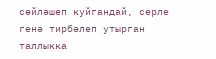сөйләшеп куйгандай, серле генә тирбәлеп утырган таллыкка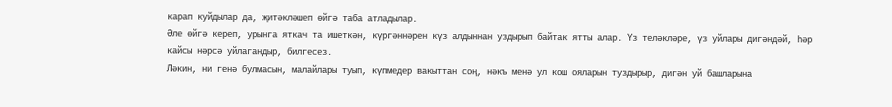карап куйдылар да, җитәкләшеп өйгә таба атладылар.
Әле өйгә кереп, урынга яткач та ишеткән, күргәннәрен күз алдыннан уздырып байтак ятты алар. Үз теләкләре, үз уйлары дигәндәй, һәр кайсы нәрсә уйлагандыр, билгесез.
Ләкин, ни генә булмасын, малайлары туып, күпмедер вакыттан соң, нәкъ менә ул кош ояларын туздырыр, дигән уй башларына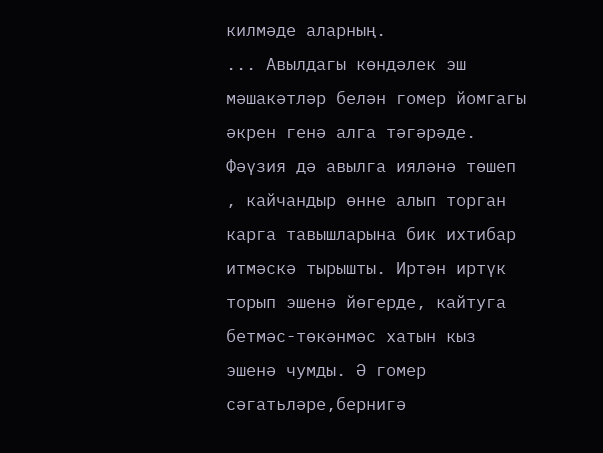килмәде аларның.
... Авылдагы көндәлек эш мәшакәтләр белән гомер йомгагы әкрен генә алга тәгәрәде. Фәүзия дә авылга ияләнә төшеп , кайчандыр өнне алып торган карга тавышларына бик ихтибар итмәскә тырышты. Иртән иртүк торып эшенә йөгерде, кайтуга бетмәс-төкәнмәс хатын кыз эшенә чумды. Ә гомер сәгатьләре,бернигә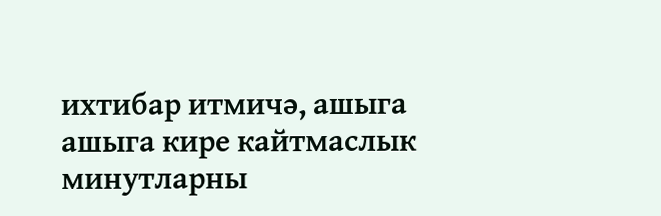ихтибар итмичә, ашыга ашыга кире кайтмаслык минутларны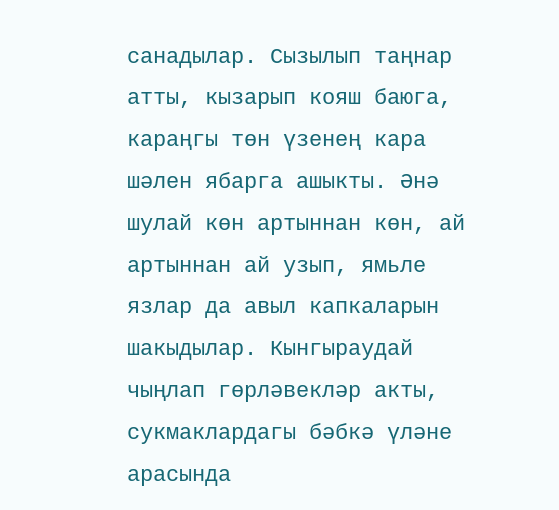санадылар. Сызылып таңнар атты, кызарып кояш баюга, караңгы төн үзенең кара шәлен ябарга ашыкты. Әнә шулай көн артыннан көн, ай артыннан ай узып, ямьле язлар да авыл капкаларын шакыдылар. Кынгыраудай чыңлап гөрләвекләр акты, сукмаклардагы бәбкә үләне арасында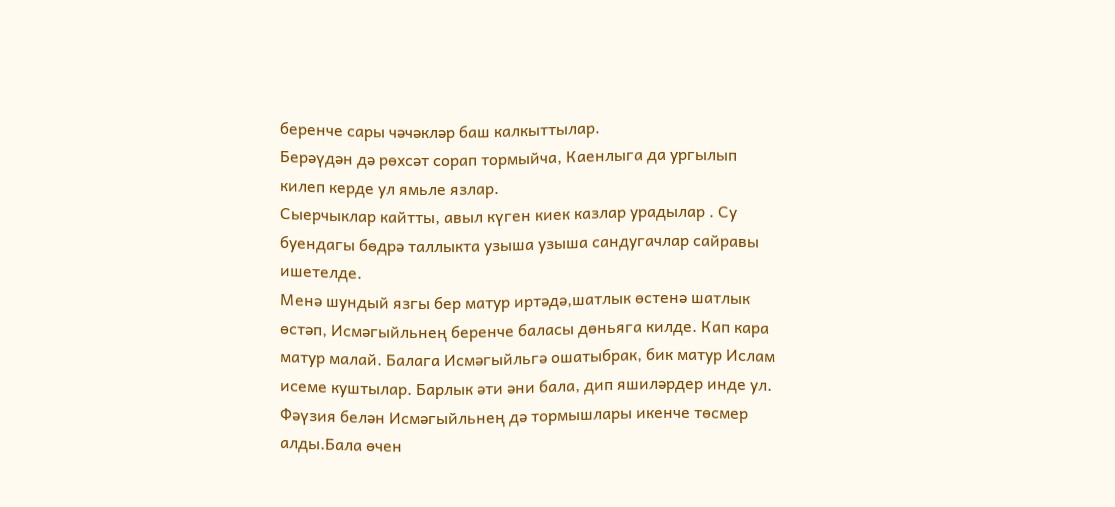беренче сары чәчәкләр баш калкыттылар.
Берәүдән дә рөхсәт сорап тормыйча, Каенлыга да ургылып килеп керде ул ямьле язлар.
Сыерчыклар кайтты, авыл күген киек казлар урадылар . Су буендагы бөдрә таллыкта узыша узыша сандугачлар сайравы ишетелде.
Менә шундый язгы бер матур иртәдә,шатлык өстенә шатлык өстәп, Исмәгыйльнең беренче баласы дөньяга килде. Кап кара матур малай. Балага Исмәгыйльгә ошатыбрак, бик матур Ислам исеме куштылар. Барлык әти әни бала, дип яшиләрдер инде ул. Фәүзия белән Исмәгыйльнең дә тормышлары икенче төсмер алды.Бала өчен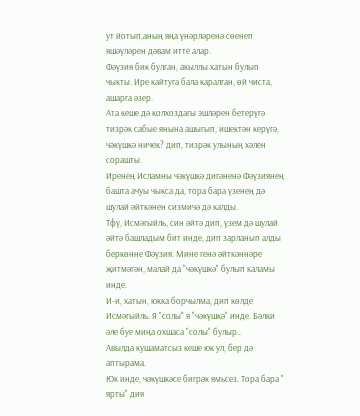ут йотып,аның яңа үнәрләренә сөенеп яшәүләрен дәвам итте алар.
Фәүзия бик булган, акыллы хатын булып чыкты. Ире кайтуга бала каралган, өй чиста, ашарга әзер.
Ата кеше дә колхоздагы эшләрен бетерүгә тизрәк сабые янына ашыгып, ишектән керүгә, чәкүшкә ничек? дип, тизрәк улының хәлен сорашты.
Иренең Исламны чәкүшкә дигәненә Фәүзиянең башта ачуы чыкса да, тора бара үзенең дә шулай әйткәнен сизмичә дә калды.
Тфү, Исмәгыйль, син әйтә дип, үзем дә шулай әйтә башладым бит инде, дип зарланып алды беркөнне Фәүзия. Мине генә әйткәннәре җитмәгән, малай да "чәкүшкә" булып каламы инде.
И-и, хатын, юкка борчылма, дип көлде Исмәгыйль. Я "солы" я "чәкүшкә" инде. Бәлки әле буе миңа охшаса "солы" булыр..
Авылда кушаматсыз кеше юк ул, бер дә аптырама.
Юк инде, чәкүшкәсе бигрәк ямьсез. Тора бара " ярты" дия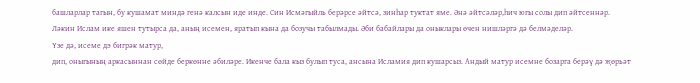башларлар тагын, бу кушамат миндә генә калсын иде инде. Син Исмәгыйль берәрсе әйтсә, зинһар туктат яме. Әнә әйтсәләр,һич югы солы дип әйтсеннәр.
Ләкин Ислам ике яшен тутырса да, аның исемен, яратып кына да бозучы табылмады. Әби бабайлары да оныклары өчен нишләргә дә белмәделәр.
Үзе дә, исеме дэ бигрәк матур,
дип, оныгының аркасыннан сөйде беркөнне әбиләре. Икенче бала кыз булып туса, ансына Исламия дип кушарсыз. Андый матур исемне бозарга берәү дә җөрьәт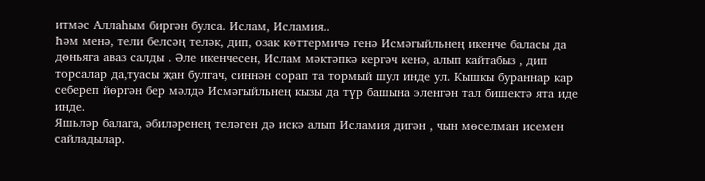итмәс Аллаһым биргән булса. Ислам, Исламия..
Һәм менә, тели белсәң теләк, дип, озак көттермичә генә Исмәгыйльнең икенче баласы да дөньяга аваз салды . Әле икенчесен, Ислам мәктәпкә кергәч кенә, алып кайтабыз , дип торсалар да,туасы җан булгач, синнән сорап та тормый шул инде ул. Кышкы бураннар кар себереп йөргән бер мәлдә Исмәгыйльнең кызы да түр башына эленгән тал бишектә ята иде инде.
Яшьләр балага, әбиләренең теләген дә искә алып Исламия дигән , чын мөселман исемен сайладылар.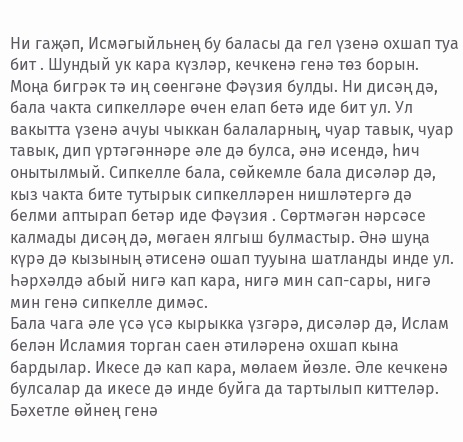Ни гаҗәп, Исмәгыйльнең бу баласы да гел үзенә охшап туа бит . Шундый ук кара күзләр, кечкенә генә төз борын. Моңа бигрәк тә иң сөенгәне Фәүзия булды. Ни дисәң дә, бала чакта сипкелләре өчен елап бетә иде бит ул. Ул вакытта үзенә ачуы чыккан балаларның, чуар тавык, чуар тавык, дип үртәгәннәре әле дә булса, әнә исендә, һич онытылмый. Сипкелле бала, сөйкемле бала дисәләр дә, кыз чакта бите тутырык сипкелләрен нишләтергә дә белми аптырап бетәр иде Фәүзия . Сөртмәгән нәрсәсе калмады дисәң дә, мөгаен ялгыш булмастыр. Әнә шуңа күрә дә кызының әтисенә ошап тууына шатланды инде ул. Һәрхәлдә абый нигә кап кара, нигә мин сап-сары, нигә мин генә сипкелле димәс.
Бала чага әле үсә үсә кырыкка үзгәрә, дисәләр дә, Ислам белән Исламия торган саен әтиләренә охшап кына бардылар. Икесе дә кап кара, мөлаем йөзле. Әле кечкенә булсалар да икесе дә инде буйга да тартылып киттеләр.
Бәхетле өйнең генә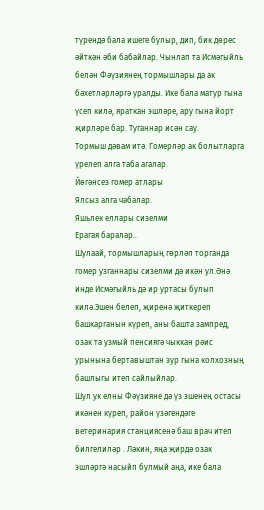түрендә бала ишеге булыр, дип, бик дөрес әйткән әби бабайлар. Чынлап та Исмәгыйль белән Фәүзиянең тормышлары да ак бәхетләрләргә уралды. Ике бала матур гына үсеп килә, яраткан эшләре, ару гына йорт җирләре бар. Туганнар исән сау.
Тормыш дәвам итә. Гомерләр ак болытларга үрелеп алга таба агалар.
Йөгәнсез гомер атлары
Ялсыз алга чабалар.
Яшьлек еллары сизелми
Ерагая баралар..
Шулаай, тормышларың гөрләп торганда гомер узганнары сизелми дә икән ул.Әнә инде Исмәгыйль дә ир уртасы булып килә.Эшен белеп, җиренә җиткереп башкарганын күреп, аны башта зампред, озак та узмый пенсиягә чыккан рәис урынына бертавыштан зур гына колхозның башлыгы итеп сайлыйлар.
Шул ук елны Фәүзияне дә үз эшенең остасы икәнен күреп, район үзәгендәге ветеринария станциясенә баш врач итеп билгелиләр . Ләкин, яңа җирдә озак эшләргә насыйп булмый аңа, ике бала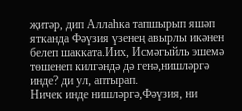җитәр, дип Аллаһка тапшырып яшәп ятканда Фәүзия үзенең авырлы икәнен белеп шакката.Иих, Исмәгыйль эшемә төшенеп килгәндә дә генә,нишләргә инде? ди ул, аптырап.
Ничек инде нишләргә,Фәүзия, ни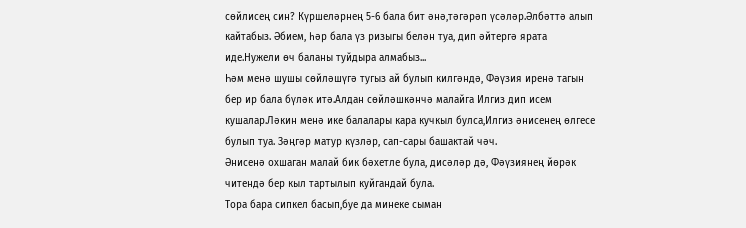сөйлисең син? Күршеләрнең 5-6 бала бит әнә,тәгәрәп үсәләр.Әлбәттә алып кайтабыз. Әбием, һәр бала үз ризыгы белән туа, дип әйтергә ярата иде.Нужели өч баланы туйдыра алмабыз...
Һәм менә шушы сөйләшүгә тугыз ай булып килгәндә, Фәүзия иренә тагын бер ир бала бүләк итә.Алдан сөйләшкәнчә малайга Илгиз дип исем кушалар.Ләкин менә ике балалары кара кучкыл булса,Илгиз әнисенең өлгесе булып туа. Зәңгәр матур күзләр, сап-сары башактай чәч.
Әнисенә охшаган малай бик бәхетле була, дисәләр дә, Фәүзиянең йөрәк читендә бер кыл тартылып куйгандай була.
Тора бара сипкел басып,буе да минеке сыман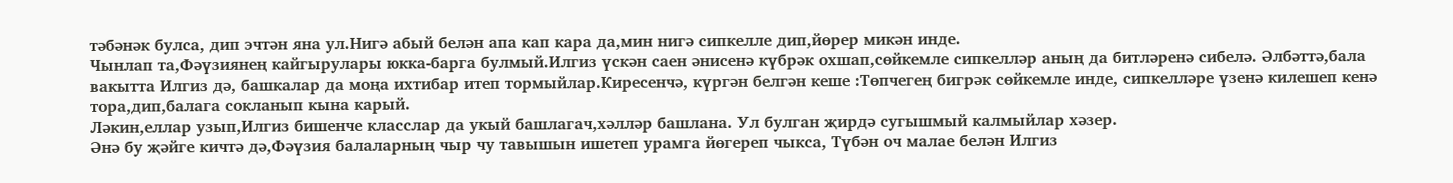тәбәнәк булса, дип эчтән яна ул.Нигә абый белән апа кап кара да,мин нигә сипкелле дип,йөрер микән инде.
Чынлап та,Фәүзиянең кайгырулары юкка-барга булмый.Илгиз үскән саен әнисенә күбрәк охшап,сөйкемле сипкелләр аның да битләренә сибелә. Әлбәттә,бала вакытта Илгиз дә, башкалар да моңа ихтибар итеп тормыйлар.Киресенчә, күргән белгән кеше :Төпчегең бигрәк сөйкемле инде, сипкелләре үзенә килешеп кенә тора,дип,балага сокланып кына карый.
Ләкин,еллар узып,Илгиз бишенче класслар да укый башлагач,хәлләр башлана. Ул булган җирдә сугышмый калмыйлар хәзер.
Әнә бу җәйге кичтә дә,Фәүзия балаларның чыр чу тавышын ишетеп урамга йөгереп чыкса, Түбән оч малае белән Илгиз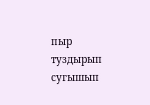пыр туздырып сугышып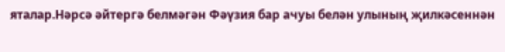яталар.Нәрсә әйтергә белмәгән Фәүзия бар ачуы белән улының җилкәсеннән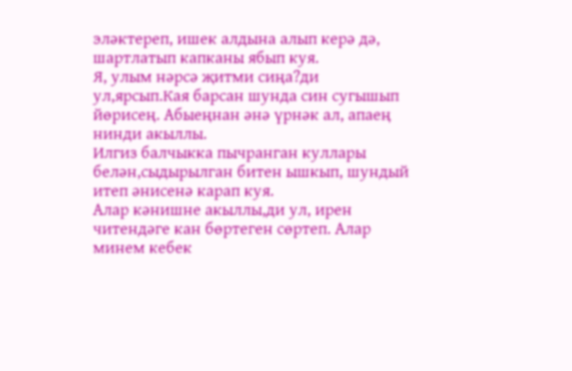эләктереп, ишек алдына алып керә дә, шартлатып капканы ябып куя.
Я, улым нәрсә җитми сиңа?ди ул,ярсып.Кая барсан шунда син сугышып йөрисең. Абыеңнан әнә үрнәк ал, апаең нинди акыллы.
Илгиз балчыкка пычранган куллары белән,сыдырылган битен ышкып, шундый итеп әнисенә карап куя.
Алар кәнишне акыллы,ди ул, ирен читендәге кан бөртеген сөртеп. Алар минем кебек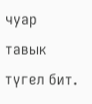чуар тавык түгел бит.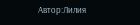Автор:Лилия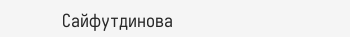Сайфутдинова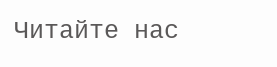Читайте нас